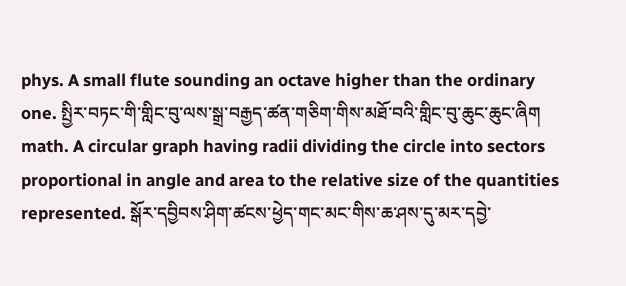phys. A small flute sounding an octave higher than the ordinary one. སྤྱིར་བཏང་གི་གླིང་བུ་ལས་སྒྲ་བརྒྱད་ཚན་གཅིག་གིས་མཐོ་བའི་གླིང་བུ་ཆུང་ཆུང་ཞིག
math. A circular graph having radii dividing the circle into sectors proportional in angle and area to the relative size of the quantities represented. སྒོར་དབྱིབས་ཤིག་ཚངས་ཕྱེད་གང་མང་གིས་ཆ་ཤས་དུ་མར་དབྱེ་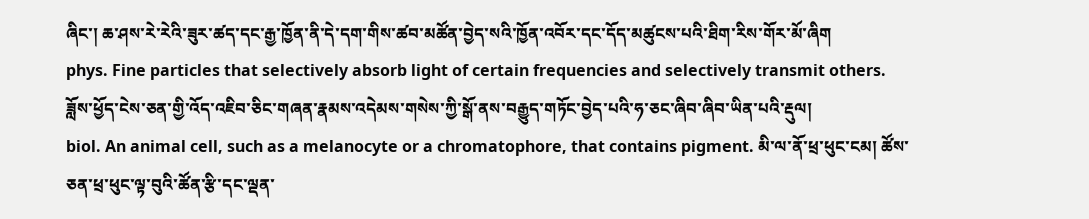ཞིང་། ཆ་ཤས་རེ་རེའི་ཟུར་ཚད་དང་རྒྱ་ཁྱོན་ནི་དེ་དག་གིས་ཚབ་མཚོན་བྱེད་སའི་ཁྱོན་འབོར་དང་དོད་མཚུངས་པའི་ཐིག་རིས་གོར་མོ་ཞིག
phys. Fine particles that selectively absorb light of certain frequencies and selectively transmit others. ཟློས་ཕྱོད་ངེས་ཅན་གྱི་འོད་འཇིབ་ཅིང་གཞན་རྣམས་འདེམས་གསེས་ཀྱི་སྒོ་ནས་བརྒྱུད་གཏོང་བྱེད་པའི་ཧ་ཅང་ཞིབ་ཞིབ་ཡིན་པའི་རྡུལ།
biol. An animal cell, such as a melanocyte or a chromatophore, that contains pigment. མི་ལ་ནོ་ཕྲ་ཕུང་ངམ། ཚོས་ཅན་ཕྲ་ཕུང་ལྟ་བུའི་ཚོན་རྩི་དང་ལྡན་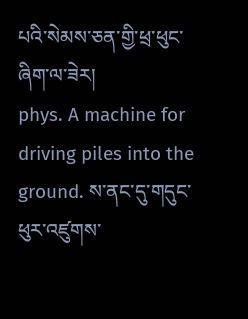པའི་སེམས་ཅན་གྱི་ཕྲ་ཕུང་ཞིག་ལ་ཟེར།
phys. A machine for driving piles into the ground. ས་ནང་དུ་གདུང་ཕུར་འཛུགས་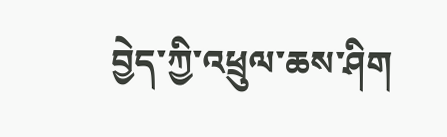བྱེད་ཀྱི་འཕྲུལ་ཆས་ཤིག